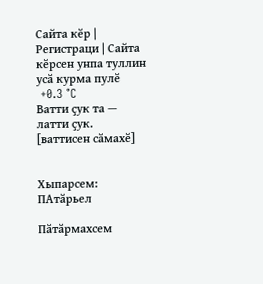Сайта кӗр | Регистраци | Сайта кӗрсен унпа туллин усӑ курма пулӗ
 +0.3 °C
Ватти ҫук та — латти ҫук.
[ваттисен сӑмахӗ]


Хыпарсем: ПАтӑрьел

Пӑтӑрмахсем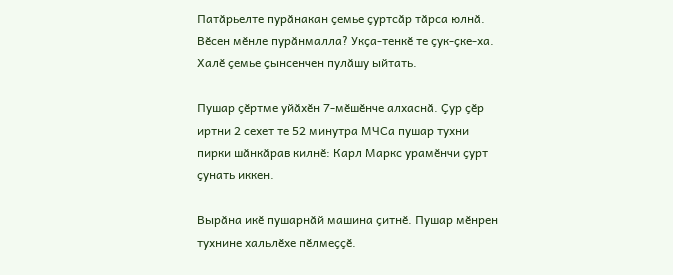Патӑрьелте пурӑнакан ҫемье ҫуртсӑр тӑрса юлнӑ. Вӗсен мӗнле пурӑнмалла? Укҫа-тенкӗ те ҫук-ҫке-ха. Халӗ ҫемье ҫынсенчен пулӑшу ыйтать.

Пушар ҫӗртме уйӑхӗн 7-мӗшӗнче алхаснӑ. Ҫур ҫӗр иртни 2 сехет те 52 минутра МЧСа пушар тухни пирки шӑнкӑрав килнӗ: Карл Маркс урамӗнчи ҫурт ҫунать иккен.

Вырӑна икӗ пушарнӑй машина ҫитнӗ. Пушар мӗнрен тухнине хальлӗхе пӗлмеҫҫӗ.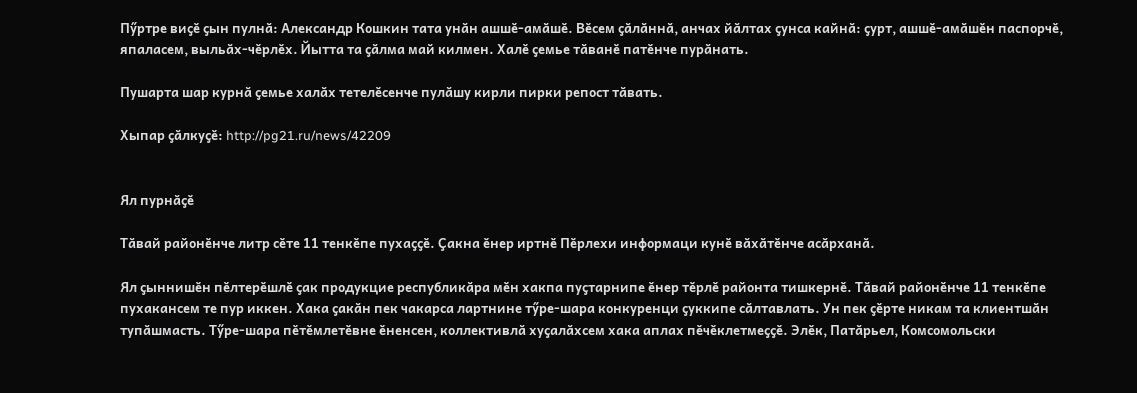Пӳртре виҫӗ ҫын пулнӑ: Александр Кошкин тата унӑн ашшӗ-амӑшӗ. Вӗсем ҫӑлӑннӑ, анчах йӑлтах ҫунса кайнӑ: ҫурт, ашшӗ-амӑшӗн паспорчӗ, япаласем, выльӑх-чӗрлӗх. Йытта та ҫӑлма май килмен. Халӗ ҫемье тӑванӗ патӗнче пурӑнать.

Пушарта шар курнӑ ҫемье халӑх тетелӗсенче пулӑшу кирли пирки репост тӑвать.

Хыпар ҫӑлкуҫӗ: http://pg21.ru/news/42209


Ял пурнӑҫӗ

Тӑвай районӗнче литр сӗте 11 тенкӗпе пухаҫҫӗ. Ҫакна ӗнер иртнӗ Пӗрлехи информаци кунӗ вӑхӑтӗнче асӑрханӑ.

Ял ҫыннишӗн пӗлтерӗшлӗ ҫак продукцие республикӑра мӗн хакпа пуҫтарнипе ӗнер тӗрлӗ районта тишкернӗ. Тӑвай районӗнче 11 тенкӗпе пухакансем те пур иккен. Хака ҫакӑн пек чакарса лартнине тӳре-шара конкуренци ҫуккипе сӑлтавлать. Ун пек ҫӗрте никам та клиентшӑн тупӑшмасть. Тӳре-шара пӗтӗмлетӗвне ӗненсен, коллективлӑ хуҫалӑхсем хака аплах пӗчӗклетмеҫҫӗ. Элӗк, Патӑрьел, Комсомольски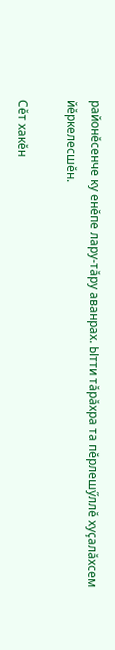районӗсенче ку енӗпе лару-тӑру аванрах. Ытти тӑрӑхра та пӗрлешӳллӗ хуҫалӑхсем йӗркелесшӗн.

Сӗт хакӗн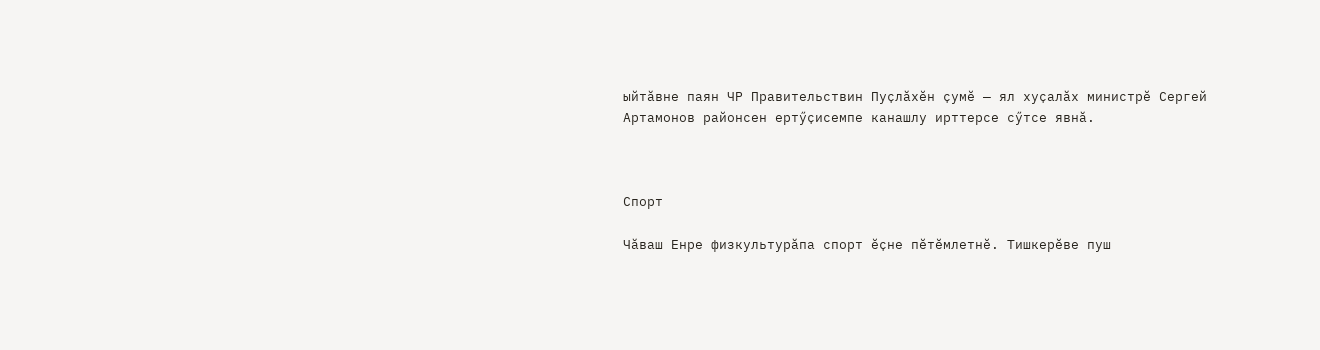ыйтӑвне паян ЧР Правительствин Пуҫлӑхӗн ҫумӗ — ял хуҫалӑх министрӗ Сергей Артамонов районсен ертӳҫисемпе канашлу ирттерсе сӳтсе явнӑ.



Спорт

Чӑваш Енре физкультурӑпа спорт ӗҫне пӗтӗмлетнӗ. Тишкерӗве пуш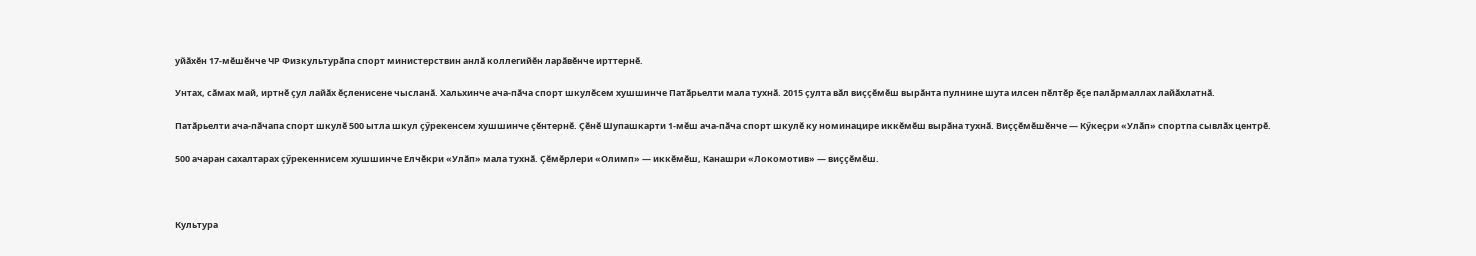уйӑхӗн 17-мӗшӗнче ЧР Физкультурӑпа спорт министерствин анлӑ коллегийӗн ларӑвӗнче ирттернӗ.

Унтах, сӑмах май, иртнӗ ҫул лайӑх ӗҫленисене чысланӑ. Хальхинче ача-пӑча спорт шкулӗсем хушшинче Патӑрьелти мала тухнӑ. 2015 ҫулта вӑл виҫҫӗмӗш вырӑнта пулнине шута илсен пӗлтӗр ӗҫе палӑрмаллах лайӑхлатнӑ.

Патӑрьелти ача-пӑчапа спорт шкулӗ 500 ытла шкул ҫӳрекенсем хушшинче ҫӗнтернӗ. Ҫӗнӗ Шупашкарти 1-мӗш ача-пӑча спорт шкулӗ ку номинацире иккӗмӗш вырӑна тухнӑ. Виҫҫӗмӗшӗнче — Кӳкеҫри «Улӑп» спортпа сывлӑх центрӗ.

500 ачаран сахалтарах ҫӳрекеннисем хушшинче Елчӗкри «Улӑп» мала тухнӑ. Ҫӗмӗрлери «Олимп» — иккӗмӗш, Канашри «Локомотив» — виҫҫӗмӗш.



Культура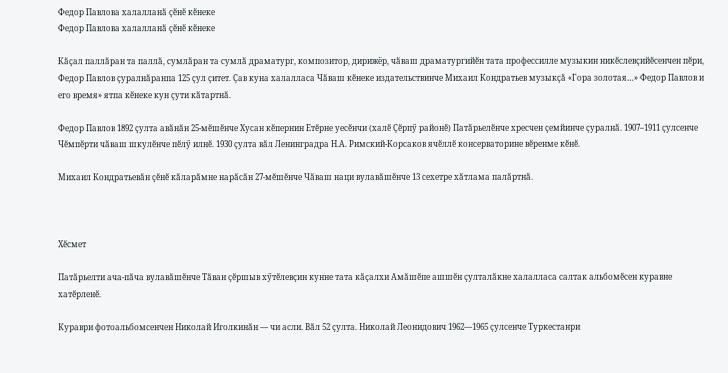Федор Павлова халалланӑ ҫӗнӗ кӗнеке
Федор Павлова халалланӑ ҫӗнӗ кӗнеке

Кӑҫал паллӑран та паллӑ, сумлӑран та сумлӑ драматург, композитор, дирижёр, чӑваш драматургийӗн тата профессилле музыкин никӗслевҫийӗсенчен пӗри, Федор Павлов ҫуралнӑранпа 125 ҫул ҫитет. Ҫав куна халалласа Чӑваш кӗнеке издательствинче Михаил Кондратьев музыкҫӑ «Гора золотая…» Федор Павлов и его время» ятпа кӗнеке кун ҫути кӑтартнӑ.

Федор Павлов 1892 ҫулта авӑнӑн 25-мӗшӗнче Хусан кӗпернин Етӗрне уесӗнчи (халӗ Ҫӗрпӳ районӗ) Патӑрьелӗнче хресчен ҫемйинче ҫуралнӑ. 1907–1911 ҫулсенче Чӗмпӗрти чӑваш шкулӗнче пӗлӳ илнӗ. 1930 ҫулта вӑл Ленинградра Н.А. Римский-Корсаков ячӗллӗ консерваторине вӗренме кӗнӗ.

Михаил Кондратьевӑн ҫӗнӗ кӑларӑмне нарӑсӑн 27-мӗшӗнче Чӑваш наци вулавӑшӗнче 13 сехетре хӑтлама палӑртнӑ.



Хӗсмет

Патӑрьелти ача-пӑча вулавӑшӗнче Тӑван ҫӗршыв хӳтӗлевҫин кунне тата кӑҫалхи Амӑшӗпе ашшӗн ҫулталӑкне халалласа салтак альбомӗсен куравне хатӗрленӗ.

Кураври фотоальбомсенчен Николай Иголкинӑн — чи асли. Вӑл 52 ҫулта. Николай Леонидович 1962—1965 ҫулсенче Туркестанри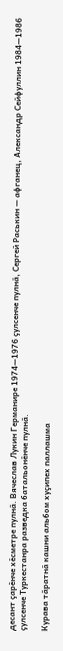десант ҫарӗнче хӗсметре пулнӑ. Вячеслав Лукин Германире 1974—1976 ҫулсенче пулнӑ, Сергей Раськин — афганец, Александр Сейфуллин 1984—1986 ҫулсенче Туркестанра разведка батальонӗнче пулнӑ.

Курава тӑратнӑ кашни альбом хуҫипех паллашма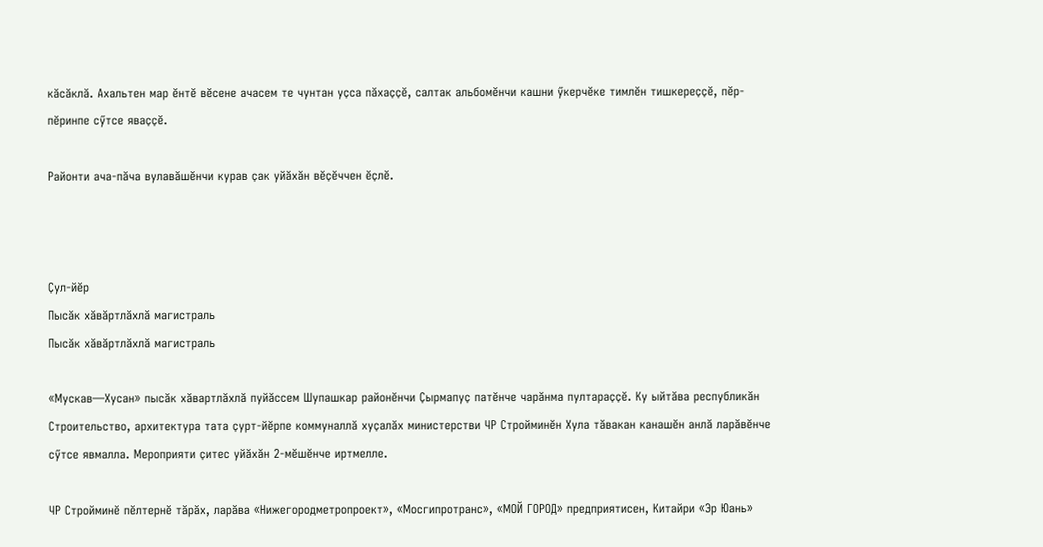кӑсӑклӑ. Ахальтен мар ӗнтӗ вӗсене ачасем те чунтан уҫса пӑхаҫҫӗ, салтак альбомӗнчи кашни ӳкерчӗке тимлӗн тишкереҫҫӗ, пӗр-пӗринпе сӳтсе яваҫҫӗ.

Районти ача-пӑча вулавӑшӗнчи курав ҫак уйӑхӑн вӗҫӗччен ӗҫлӗ.



Ҫул-йӗр
Пысӑк хӑвӑртлӑхлӑ магистраль
Пысӑк хӑвӑртлӑхлӑ магистраль

«Мускав—Хусан» пысӑк хӑвартлӑхлӑ пуйӑссем Шупашкар районӗнчи Ҫырмапуҫ патӗнче чарӑнма пултараҫҫӗ. Ку ыйтӑва республикӑн Строительство, архитектура тата ҫурт-йӗрпе коммуналлӑ хуҫалӑх министерстви ЧР Стройминӗн Хула тӑвакан канашӗн анлӑ ларӑвӗнче сӳтсе явмалла. Мероприяти ҫитес уйӑхӑн 2-мӗшӗнче иртмелле.

ЧР Стройминӗ пӗлтернӗ тӑрӑх, ларӑва «Нижегородметропроект», «Мосгипротранс», «МОЙ ГОРОД» предприятисен, Китайри «Эр Юань»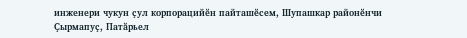инженери чукун ҫул корпорацийӗн пайташӗсем, Шупашкар районӗнчи Ҫырмапуҫ, Патӑрьел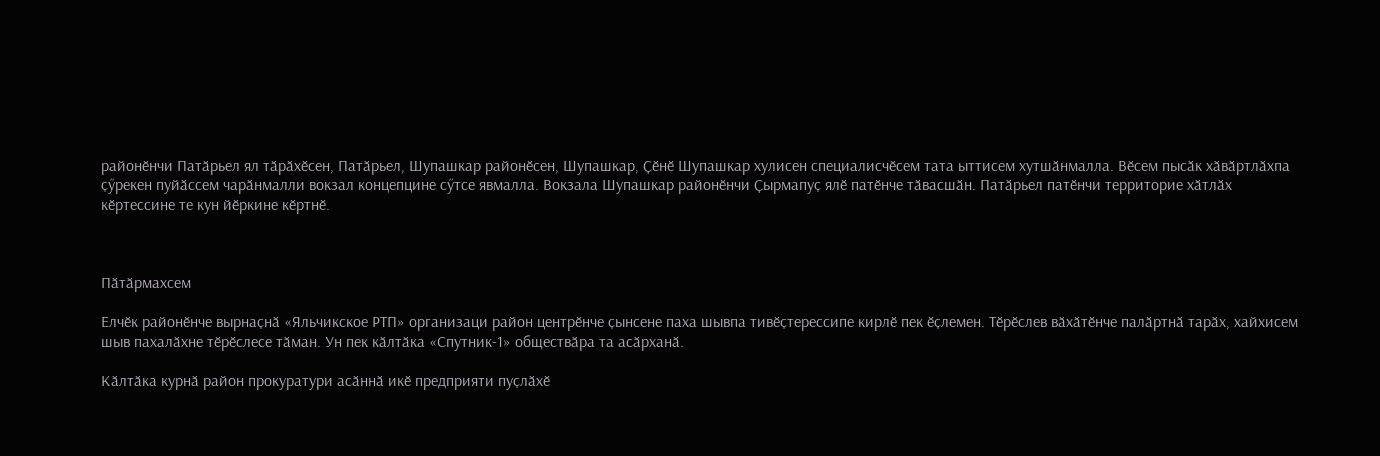районӗнчи Патӑрьел ял тӑрӑхӗсен, Патӑрьел, Шупашкар районӗсен, Шупашкар, Ҫӗнӗ Шупашкар хулисен специалисчӗсем тата ыттисем хутшӑнмалла. Вӗсем пысӑк хӑвӑртлӑхпа ҫӳрекен пуйӑссем чарӑнмалли вокзал концепцине сӳтсе явмалла. Вокзала Шупашкар районӗнчи Ҫырмапуҫ ялӗ патӗнче тӑвасшӑн. Патӑрьел патӗнчи территорие хӑтлӑх кӗртессине те кун йӗркине кӗртнӗ.



Пӑтӑрмахсем

Елчӗк районӗнче вырнаҫнӑ «Яльчикское РТП» организаци район центрӗнче ҫынсене паха шывпа тивӗҫтерессипе кирлӗ пек ӗҫлемен. Тӗрӗслев вӑхӑтӗнче палӑртнӑ тарӑх, хайхисем шыв пахалӑхне тӗрӗслесе тӑман. Ун пек кӑлтӑка «Спутник-1» обществӑра та асӑрханӑ.

Кӑлтӑка курнӑ район прокуратури асӑннӑ икӗ предприяти пуҫлӑхӗ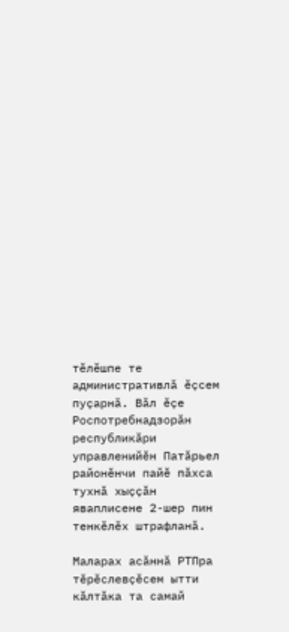тӗлӗшпе те административлӑ ӗҫсем пуҫарнӑ. Вӑл ӗҫе Роспотребнадзорӑн республикӑри управленийӗн Патӑрьел районӗнчи пайӗ пӑхса тухнӑ хыҫҫӑн яваплисене 2-шер пин тенкӗлӗх штрафланӑ.

Маларах асӑннӑ РТПра тӗрӗслевҫӗсем ытти кӑлтӑка та самай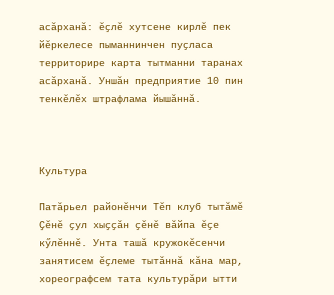асӑрханӑ: ӗҫлӗ хутсене кирлӗ пек йӗркелесе пыманнинчен пуҫласа территорире карта тытманни таранах асӑрханӑ. Уншӑн предприятие 10 пин тенкӗлӗх штрафлама йышӑннӑ.



Культура

Патӑрьел районӗнчи Тӗп клуб тытӑмӗ Ҫӗнӗ ҫул хыҫҫӑн ҫӗнӗ вӑйпа ӗҫе кӳлӗннӗ. Унта ташӑ кружокӗсенчи занятисем ӗҫлеме тытӑннӑ кӑна мар, хореографсем тата культурӑри ытти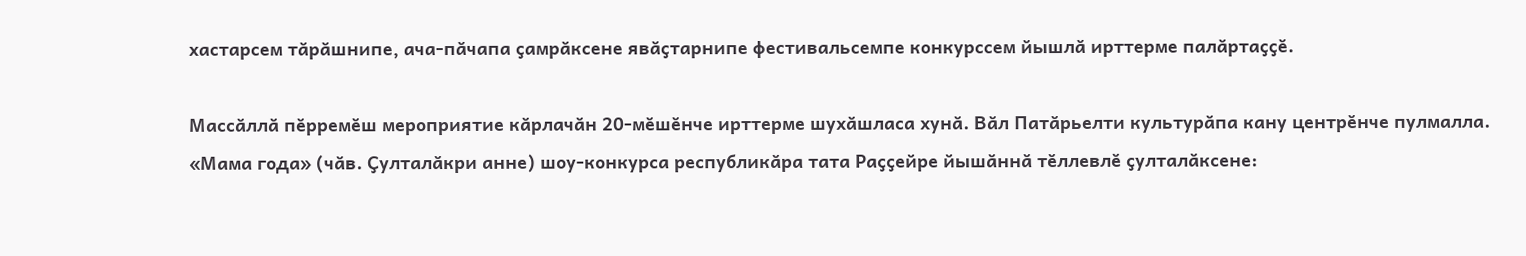хастарсем тӑрӑшнипе, ача-пӑчапа ҫамрӑксене явӑҫтарнипе фестивальсемпе конкурссем йышлӑ ирттерме палӑртаҫҫӗ.

Массӑллӑ пӗрремӗш мероприятие кӑрлачӑн 20-мӗшӗнче ирттерме шухӑшласа хунӑ. Вӑл Патӑрьелти культурӑпа кану центрӗнче пулмалла. «Мама года» (чӑв. Ҫулталӑкри анне) шоу-конкурса республикӑра тата Раҫҫейре йышӑннӑ тӗллевлӗ ҫулталӑксене: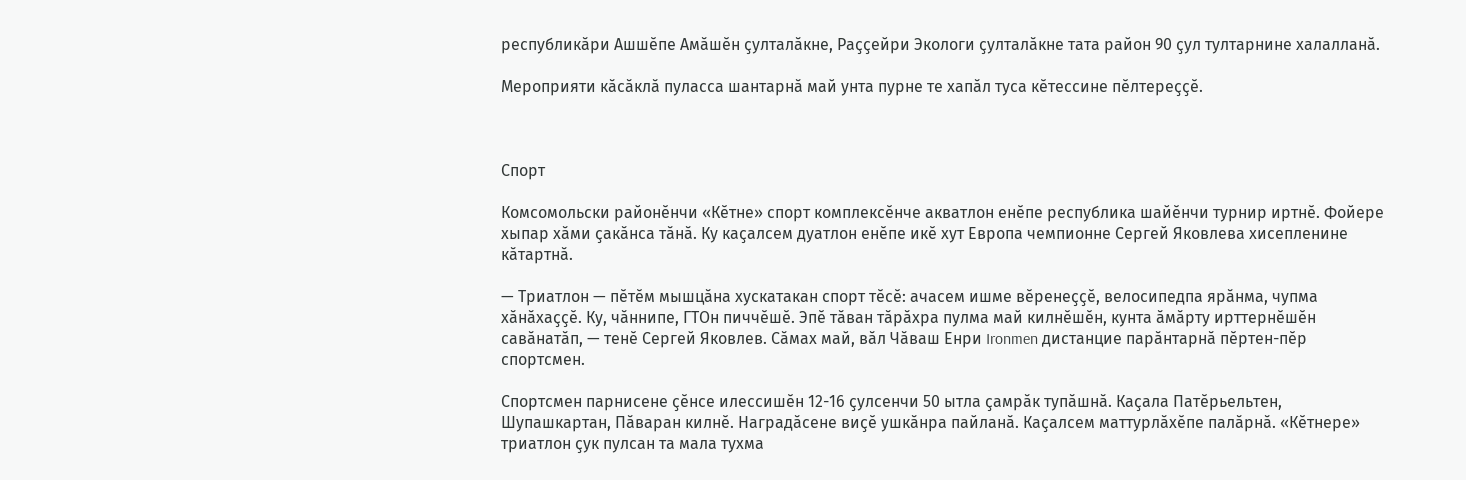республикӑри Ашшӗпе Амӑшӗн ҫулталӑкне, Раҫҫейри Экологи ҫулталӑкне тата район 90 ҫул тултарнине халалланӑ.

Мероприяти кӑсӑклӑ пуласса шантарнӑ май унта пурне те хапӑл туса кӗтессине пӗлтереҫҫӗ.



Спорт

Комсомольски районӗнчи «Кӗтне» спорт комплексӗнче акватлон енӗпе республика шайӗнчи турнир иртнӗ. Фойере хыпар хӑми ҫакӑнса тӑнӑ. Ку каҫалсем дуатлон енӗпе икӗ хут Европа чемпионне Сергей Яковлева хисепленине кӑтартнӑ.

— Триатлон — пӗтӗм мышцӑна хускатакан спорт тӗсӗ: ачасем ишме вӗренеҫҫӗ, велосипедпа ярӑнма, чупма хӑнӑхаҫҫӗ. Ку, чӑннипе, ГТОн пиччӗшӗ. Эпӗ тӑван тӑрӑхра пулма май килнӗшӗн, кунта ӑмӑрту ирттернӗшӗн савӑнатӑп, — тенӗ Сергей Яковлев. Сӑмах май, вӑл Чӑваш Енри Ironmen дистанцие парӑнтарнӑ пӗртен-пӗр спортсмен.

Спортсмен парнисене ҫӗнсе илессишӗн 12-16 ҫулсенчи 50 ытла ҫамрӑк тупӑшнӑ. Каҫала Патӗрьельтен, Шупашкартан, Пӑваран килнӗ. Наградӑсене виҫӗ ушкӑнра пайланӑ. Каҫалсем маттурлӑхӗпе палӑрнӑ. «Кӗтнере» триатлон ҫук пулсан та мала тухма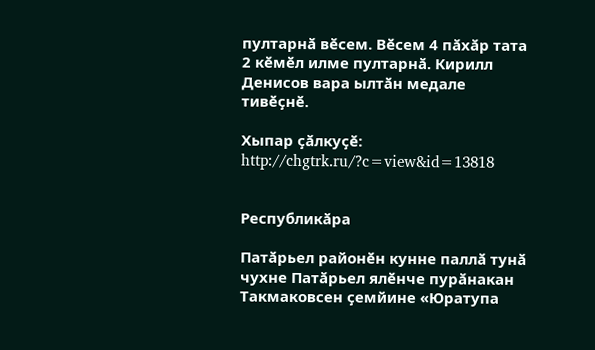пултарнӑ вӗсем. Вӗсем 4 пӑхӑр тата 2 кӗмӗл илме пултарнӑ. Кирилл Денисов вара ылтӑн медале тивӗҫнӗ.

Хыпар ҫӑлкуҫӗ: http://chgtrk.ru/?c=view&id=13818


Республикӑра

Патӑрьел районӗн кунне паллӑ тунӑ чухне Патӑрьел ялӗнче пурӑнакан Такмаковсен ҫемйине «Юратупа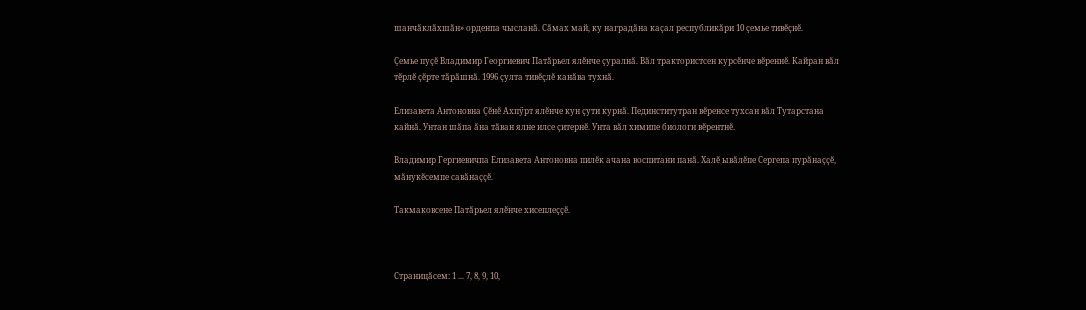шанчӑклӑхшӑн» орденпа чысланӑ. Сӑмах май, ку наградӑна каҫал республикӑри 10 ҫемье тивӗҫнӗ.

Ҫемье пуҫӗ Владимир Георгиевич Патӑрьел ялӗнче ҫуралнӑ. Вӑл трактористсен курсӗнче вӗреннӗ. Кайран вӑл тӗрлӗ ҫӗрте тӑрӑшнӑ. 1996 ҫулта тивӗҫлӗ канӑва тухнӑ.

Елизавета Антоновна Ҫӗнӗ Ахпӳрт ялӗнче кун ҫути курнӑ. Пединститутран вӗренсе тухсан вӑл Тутарстана кайнӑ. Унтан шӑпа ӑна тӑван ялне илсе ҫитернӗ. Унта вӑл химипе биологи вӗрентнӗ.

Владимир Гергиевичпа Елизавета Антоновна пилӗк ачана воспитани панӑ. Халӗ ывӑлӗпе Сергепа пурӑнаҫҫӗ, мӑнукӗсемпе савӑнаҫҫӗ.

Такмаковсене Патӑрьел ялӗнче хисеплеҫҫӗ.



Страницӑсем: 1 ... 7, 8, 9, 10,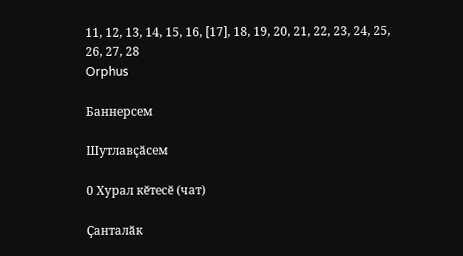11, 12, 13, 14, 15, 16, [17], 18, 19, 20, 21, 22, 23, 24, 25, 26, 27, 28
Orphus

Баннерсем

Шутлавҫӑсем

0 Хурал кӗтесӗ (чат)

Ҫанталӑк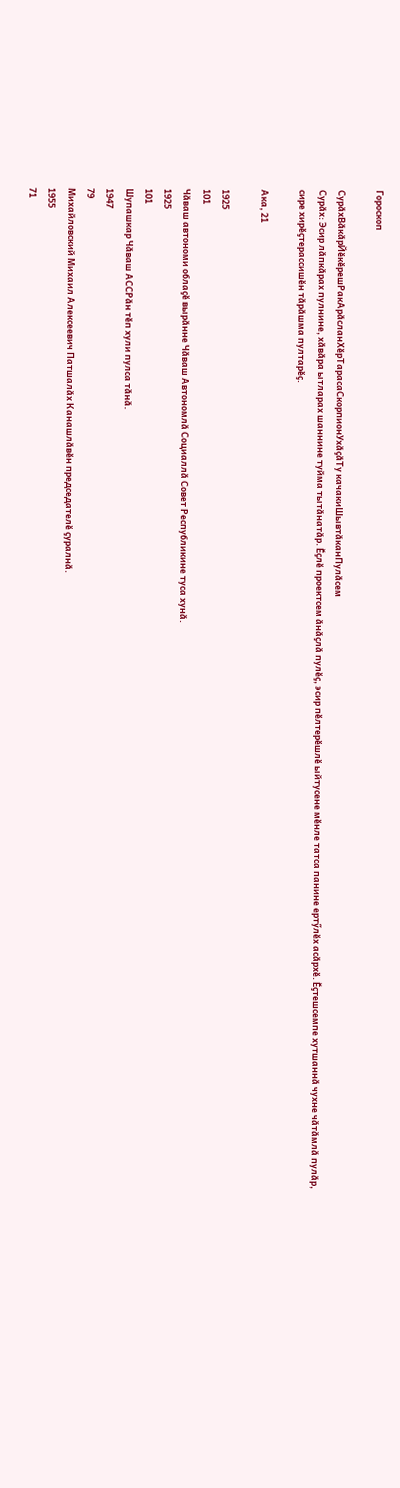Гороскоп

СурӑхВӑкӑрЙӗкӗрешРакАрӑсланХӗрТарасаСкорпионУхӑҫӑТу качакиШывтӑканПулӑсем
Сурӑх: Эсир лӑпкӑрах пулнине, хӑвӑра ытларах шаннине туйма тытӑнатӑр. Ӗҫлӗ проектсем ӑнӑҫлӑ пулӗҫ, эсир пӗлтерӗшлӗ ыйтусене мӗнле татса панине ертӳлӗх асӑрхӗ. Ӗҫтешсемпе хутшаннӑ чухне чӑтӑмлӑ пулӑр, сире хирӗҫтерассишӗн тӑрӑшма пултарӗҫ.

Ака, 21

1925
101
Чӑваш автономи облаҫӗ вырӑнне Чӑваш Автономлӑ Социаллӑ Совет Республикине туса хунӑ.
1925
101
Шупашкар Чӑваш АССРӑн тӗп хули пулса тӑнӑ.
1947
79
Михайловский Михаил Алексеевич Патшалӑх Канашлӑвӗн председателӗ ҫуралнӑ.
1955
71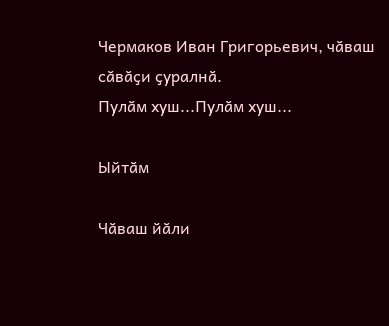Чермаков Иван Григорьевич, чӑваш сӑвӑҫи ҫуралнӑ.
Пулӑм хуш...Пулӑм хуш...

Ыйтӑм

Чӑваш йӑли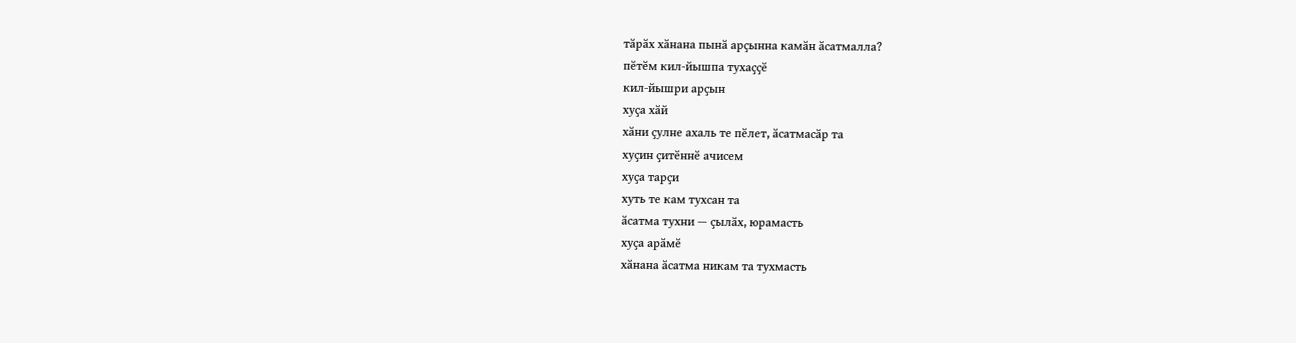тӑрӑх хӑнана пынӑ арҫынна камӑн ӑсатмалла?
пӗтӗм кил-йышпа тухаҫҫӗ
кил-йышри арҫын
хуҫа хӑй
хӑни ҫулне ахаль те пӗлет, ӑсатмасӑр та
хуҫин ҫитӗннӗ ачисем
хуҫа тарҫи
хуть те кам тухсан та
ӑсатма тухни — ҫылӑх, юрамасть
хуҫа арӑмӗ
хӑнана ӑсатма никам та тухмасть